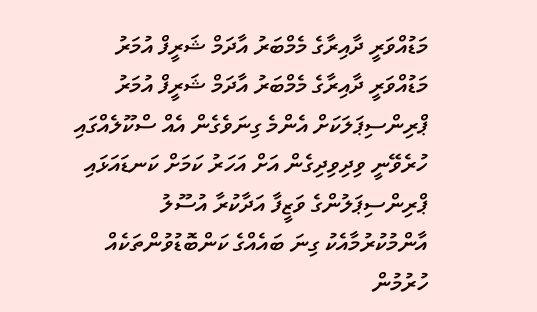މަޑުއްވަރީ ދާއިރާގެ މެމްބަރު އާދަމް ޝަރީފް އުމަރު
މަޑުއްވަރީ ދާއިރާގެ މެމްބަރު އާދަމް ޝަރީފް އުމަރު
ޕްރިންސިޕަލަކަށް އެންމެ ގިނަވެގެން އެއް ސްކޫލެއްގައި ހުރެވޭނީ ވިދިވިދިގެން އަށް އަހަރު ކަމަށް ކަނޑައަޅައި ޕްރިންސިޕަލުންގެ ވަޒީފާ އަދާކުރާ އުސޫލު އާންމުކުރުމާއެކު ގިނަ ބައެއްގެ ކަންބޮޑުވުންތަކެއް ހުރުމުން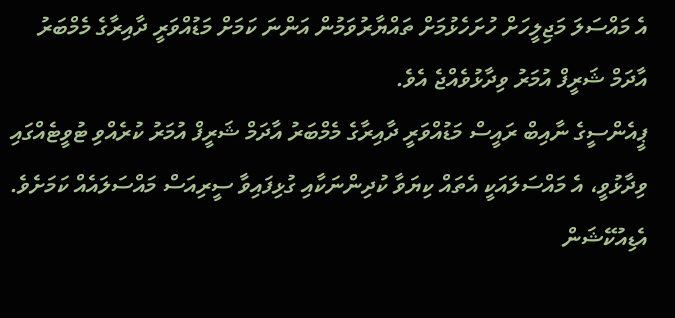އެ މައްސަލަ މަޖިލީހަށް ހުށަހެޅުމަށް ތައްޔާރުވަމުން އަންނަ ކަމަށް މަޑުއްވަރީ ދާއިރާގެ މެމްބަރު އާދަމް ޝަރީފް އުމަރު ވިދާޅުވެއްޖެ އެވެ.
ޕީއެންސީގެ ނާއިބް ރައީސް މަޑުއްވަރީ ދާއިރާގެ މެމްބަރު އާދަމް ޝަރީފް އުމަރު ކުރެއްވި ޓުވީޓެއްގައި ވިދާޅުވީ، އެ މައްސަލައަކީ އެތައް ކިޔަވާ ކުދިންނަކާއި ގުޅިފައިވާ ސީރިއަސް މައްސަލައެއް ކަމަށެވެ. އެޑިއުކޭޝަން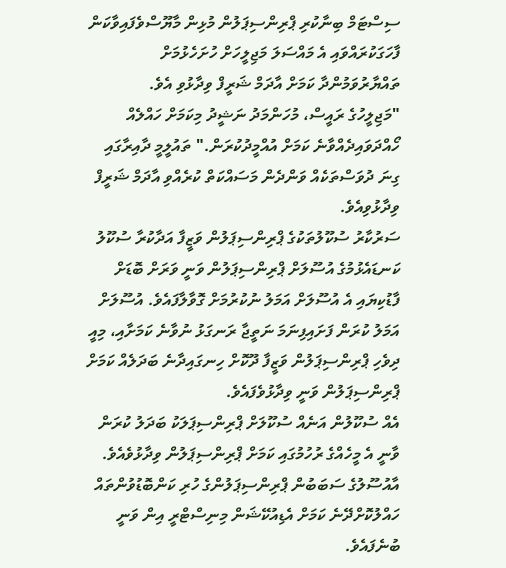ސިސްޓަމް ބިނާކުރި ޕްރިންސިޕަލުން މުޅިން މާޔޫސްވެފައިވާކަން ފާހަގަކުރައްވައި އެ މައްސަލަ މަޖިލީހަށް ހުށަހެޅުމަށް ތައްޔާރުވަމުންދާ ކަމަށް އާދަމް ޝަރީފް ވިދާޅުވި އެވެ.
"މަޖިލީހުގެ ރައީސް، މުހަންމަދު ނަޝީދު މިކަމަށް ހައްލެއް ހޯއްދަވައިދެއްވާނެ ކަމަށް އުއްމީދުކުރަން." ތައުލީމީ ދާއިރާގައި ގިނަ ދުވަސްތަކެއް ވަންދެން މަސައްކަތް ކުރެއްވި އާދަމް ޝަރީފް ވިދާޅުވިއެވެ.
ސަރުކާރު ސުކޫލުތަކުގެ ޕްރިންސިޕަލުން ވަޒީފާ އަދާކުރާ ސުކޫލު ކަނޑައެޅުމުގެ އުސޫލަށް ޕްރިންސިޕަލުން ވަނީ ވަރަށް ބޮޑަށް ފާޑުކިޔައި އެ އުސޫލަށް އަމަލު ނުކުރުމަށް ގޮވާލާފައެވެ. އުސޫލަށް އަމަލު ކުރަން ފަށައިފިނަމަ ނަތީޖާ ރަނގަޅު ނުވާނެ ކަމަށާއި، މިއީ ދިވެހި ޕްރިންސިޕަލުން ވަޒީފާ ދޫކޮށް ހިނގައިދާނެ ބަދަލެއް ކަމަށް ޕްރިންސިޕަލުން ވަނީ ވިދާޅުވެފައެވެ.
އެއް ސުކޫލުން އަނެއް ސުކޫލަށް ޕްރިންސިޕަލަކު ބަދަލު ކުރަން ވާނީ އެ މީހެއްގެ ރުހުމުގައި ކަމަށް ޕްރިންސިޕަލުން ވިދާޅުވެއެވެ. އާއުސޫލުގެ ސަބަބުން ޕްރިންސިޕަލުންގެ ހުރި ކަންބޮޑުވުންތައް ހައްލުކޮށްދޭނެ ކަމަށް އެޑިއުކޭޝަން މިނިސްޓްރީ އިން ވަނީ ބުނެފައެވެ.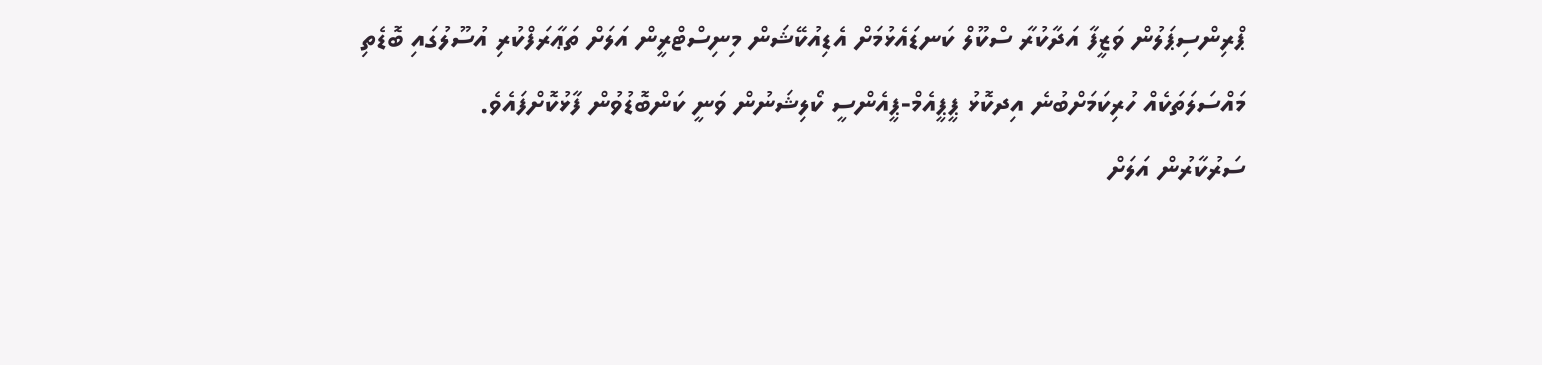ޕްރިންސިޕަލުން ވަޒީފާ އަދާކުރާ ސްކޫލް ކަނޑައެޅުމަށް އެޑިއުކޭޝަން މިނިސްޓްރީން އަލަށް ތަޢާރަފްކުރި އުސޫލުގައި ބޮޑެތި މައްސަލަތަކެއް ހުރިކަމަށްބުނެ އިދކޮޅު ޕީޕީއެމް-ޕީއެންސީ ކޯލިޝަނުން ވަނީ ކަންބޮޑުވުން ފާޅުކޮށްފައެވެ.
ސަރުކާރުން އަލަށް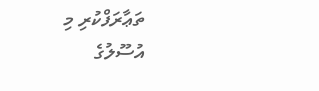ތަޢާރަފްކުރި މި އުސޫލުގެ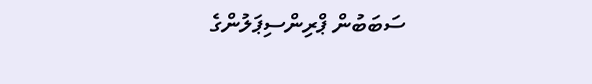ސަބަބުން ޕްރިންސިޕަލުންގެ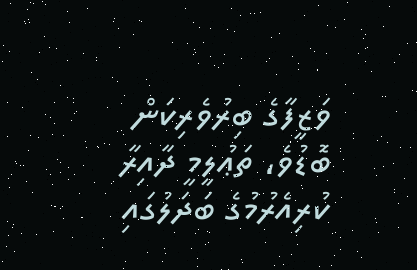ވަޒީފާގެ ބިރުވެރިކަން ބޮޑުވެ، ތަޢުލީމީ ދާއިރާ ކުރިއެރުމުގެ ބަދަލުގައި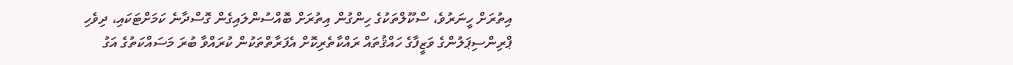އިތުރަށް ހީނަރުވެ، ސްކޫލްތަކުގެ ހިންގުން އިތުރަށް ބޮއްސުންލައިގެން ގޮސްދާނެ ކަމަށްޓަކައި، ދިވެހި ޕްރިންސިޕަލުންގެ ވަޒީފާގެ ހައްޤުތައް ރައްކާތެރިކޮށް އެފަރާތްތަކުން ކުރައްވާ ބުރަ މަސައްކަތުގެ އަގު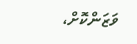ވަޒަންކޮށް،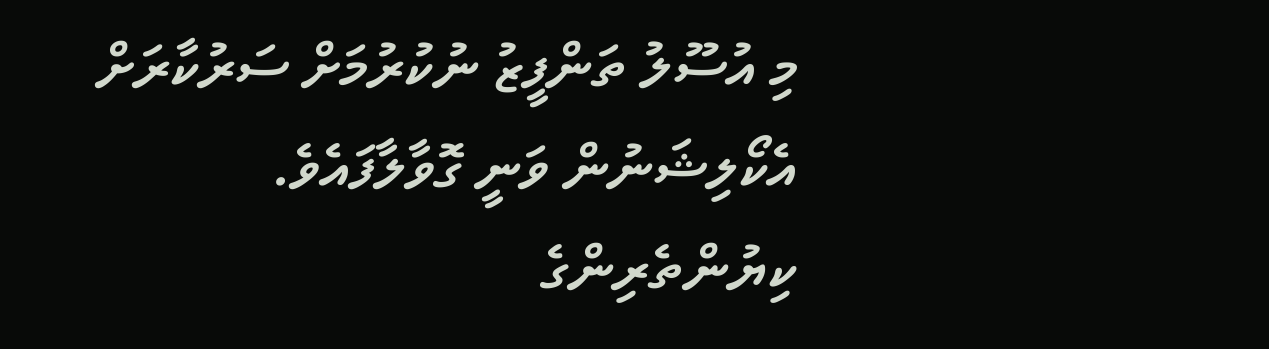މި އުސޫލު ތަންފީޒު ނުކުރުމަށް ސަރުކާރަށް އެކޯލިޝަނުން ވަނީ ގޮވާލާފައެވެ.
ކިޔުންތެރިންގެ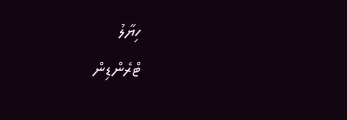ހިޔާލު
ޓްރެންޑިން